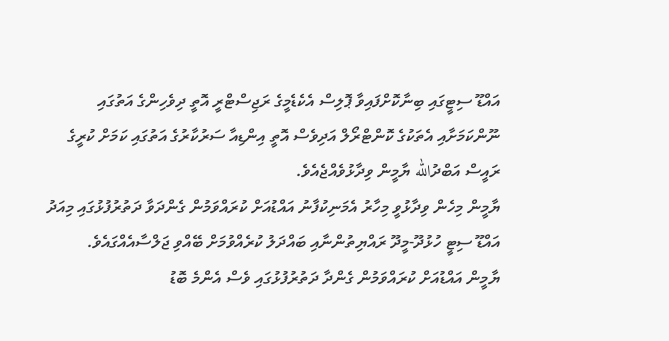އައްޑޫ ސިޓީގައި ބިނާކޮށްފައިވާ ޕޮލިސް އެކެޑެމީގެ ރަޖިސްޓްރީ އޮތީ ދިވެހިންގެ އަތުގައި ނޫންކަމަށާއި އެތަކުގެ ކޮންޓްރޯލް އަދިވެސް އޮތީ އިންޑިއާ ސަރުކާރުގެ އަތުގައި ކަމަށް ކުރީގެ ރައީސް އަބްދުالله ޔާމީން ވިދާޅުވެއްޖެއެވެ.
ޔާމީން މިހެން ވިދާޅުވީ މިހާރު އެމަނިކުފާނު އައްޑުއަށް ކުރައްވަމުން ގެންދަވާ ދަތުރުފުޅުގައި މިއަދު އައްޑޫ ސިޓީ ހުޅުދޫ-މީދޫ ރައްޔިތުންނާއި ބައްދަލު ކުރެއްވުމަށް ބޭއްވި ޖަލްސާއެއްގައެވެ.
ޔާމީން އައްޑުއަށް ކުރައްވަމުން ގެންދާ ދަތުރުފުޅުގައި ވެސް އެންމެ ބޮޑު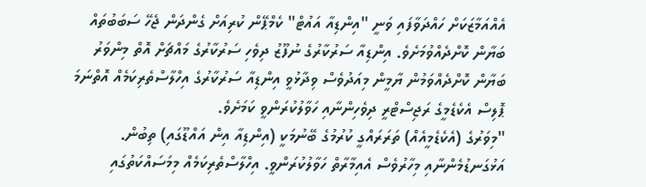އެއްއަމާޒަކަށް ހައްދަވާފައި ވަނީ "އިންޑިއާ އައުޓް" ކެމްޕޭން ކުރިއަށް ގެންދަން ޖެހޭ ސަބަބުތައް ބަޔާން ކޮށްދެއްވުމަށެވެ. އިންޑިއާ ސަރުކާރުގެ ނުފޫޒު ދިވެހި ސަރުކާރުގެ މައްޗަށް އޮތް މިންވަރު ބަޔާން ކޮށްދެއްވަމުން ޔާމީން މިއަދުވެސް ވިދާޅުވީ އިންޑިއާ ސަރުކާރުގެ އިހްލާސްތެރިކަމެއް އޮތްނަމަ ޕޮލިސް އެކެޑެމީގެ ރަޖިސްޓްރީ ދިވެހިންނާއި ހަވާލުކުރަންވީ ކަމަށެވެ.
"މިވަރުގެ (އެކެޑެމީއެއް) ތަރަރައްގީ ކުރުމުގެ ބޭނުމަކީ (އިންޑިއާ އިން އައްޑޫގައި) ތިބުން. އަޅުގަނޑުމެންނާއި މިހާރުވެސް އެއިމާރާތް ހަވާލުކުރަންވީ. އިހްލާސްތެރިކަމެއް މިމަސައްކަތުގައި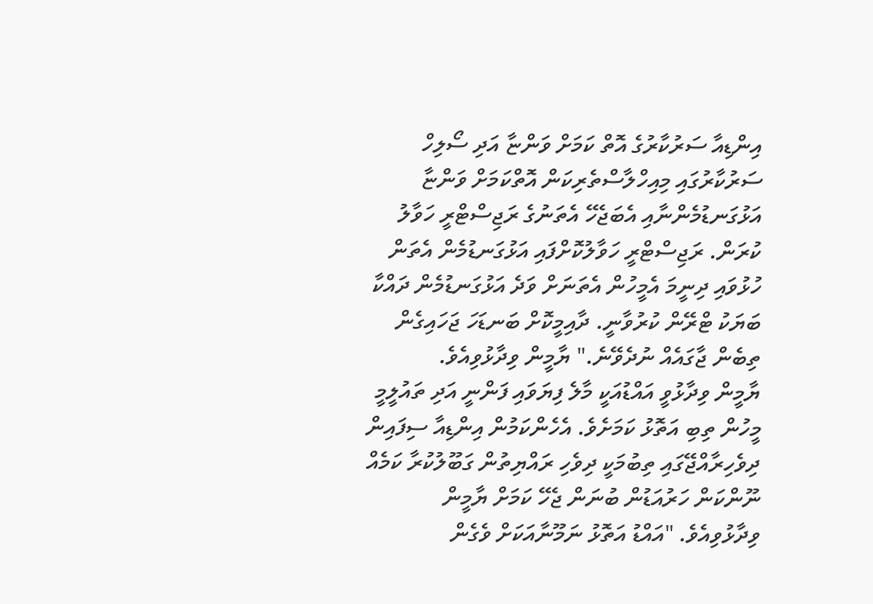އިންޑިއާ ސަރުކާރުގެ އޮތް ކަމަށް ވަންޏާ އަދި ސޯލިހް ސަރުކާރުގައި މިއިހްލާސްތެރިކަން އޮތްކަމަށް ވަންޏާ އަޅުގަނޑުމެންނާއި އެބަޖެހޭ އެތަނުގެ ރަޖިސްޓްރީ ހަވާލު ކުރަން. ރަޖިސްޓްރީ ހަވާލުކޮށްފައި އަޅުގަނޑުމެން އެތަން ހުޅުވައި ދިނީމަ އެމީހުން އެތަނަށް ވަދެ އަޅުގަނޑުމެން ދައްކާ ބަޔަކު ޓްރޭން ކުރުވާނީ. ދާއިމީކޮށް ބަނޑަހަ ޖަހައިގެން ތިބެން ޖާގައެއް ނުދެވޭނެ." ޔާމީން ވިދާޅުވިއެވެ.
ޔާމީން ވިދާޅުވީ އައްޑުއަކީ މާލެ ފިޔަވައި ފަންނީ އަދި ތައުލީމީ މީހުން ތިބި އަތޮޅު ކަމަށެވެ. އެހެންކަމުން އިންޑިއާ ސިފައިން ދިވެހިރާއްޖޭގައި ތިބުމަކީ ދިވެހި ރައްޔިތުން ގަބޫލުކުރާ ކަމެއް ނޫންކަން ހަރުއަޑުން ބުނަން ޖެހޭ ކަމަށް ޔާމީން ވިދާޅުވިއެވެ. "އައްޑު އަތޮޅު ނަމޫނާއަކަށް ވެގެން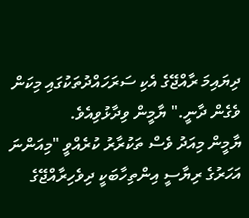ދިޔައިމަ ރާއްޖޭގެ އެކި ސަރަހައްދުތަކުގައި މިކަން ވެގެން ދާނީ." ޔާމީން ވިދާޅުވިއެވެ.
ޔާމީން މިއަދު ވެސް ތަކުރާރު ކުރެއްވީ "މިއަންނަ އަހަރުގެ ރިޔާސީ އިންތިހާބަކީ ދިވެހިރާއްޖޭގެ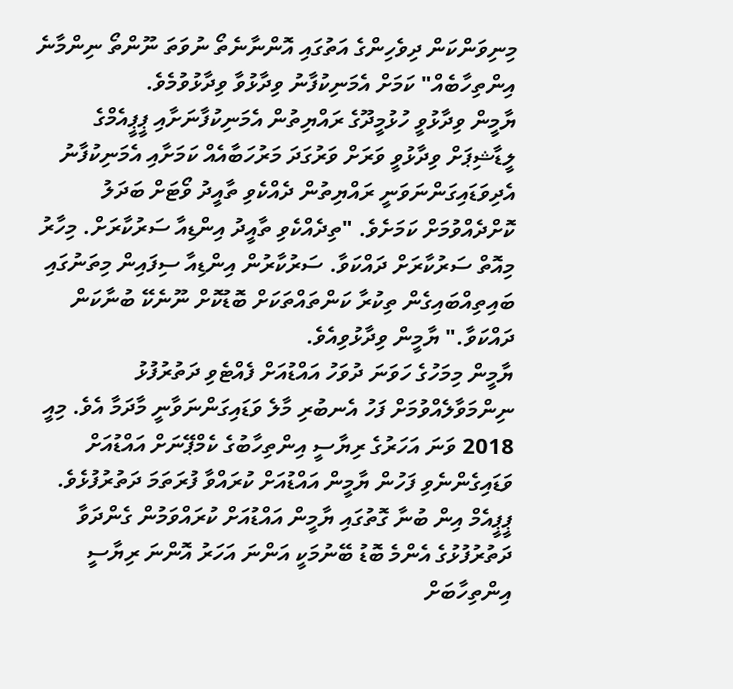މިނިވަންކަން ދިވެހިންގެ އަތުގައި އޮންނާނެތޯ ނުވަތަ ނޫންތޯ ނިންމާނެ އިންތިހާބެއް" ކަމަށް އެމަނިކުފާނު ވިދާޅުވާ ވިދާޅުވުމެވެ.
ޔާމީން ވިދާޅުވީ ހުޅުމީދޫގެ ރައްޔިތުން އެމަނިކުފާނަށާއި ޕީޕީއެމްގެ ލީޑާޝިޕަށް ވިދާޅުވީ ވަރަށް ވަރުގަދަ މަރުހަބާއެއް ކަމަށާއި އެމަނިކުފާނު އެދިވަޑައިގަންނަވަނީ ރައްޔިތުން ދެއްކެވި ތާއީދު ވޯޓަށް ބަދަލު ކޮށްދެއްވުމަށް ކަމަށެވެ. "ތިދެއްކެވި ތާއީދު އިންޑިއާ ސަރުކާރަށް. މިހާރު މިއޮތް ސަރުކާރަށް ދައްކަވާ. ސަރުކާރުން އިންޑިއާ ސިފައިން މިތަނުގައި ބައިތިއްބައިގެން ތިކުރާ ކަންތައްތަކަށް ބޮޑުކޮށް ނޫނެކޭ ބުނާކަން ދައްކަވާ." ޔާމީން ވިދާޅުވިއެވެ.
ޔާމީން މިމަހުގެ ހަވަނަ ދުވަހު އައްޑުއަށް ފެއްޓެވި ދަތުރުފުޅު ނިންމަވާލެއްވުމަށް ފަހު އެނބުރި މާލެ ވަޑައިގަންނަވާނީ މާދަމާ އެވެ. މިއީ 2018 ވަނަ އަހަރުގެ ރިޔާސީ އިންތިހާބުގެ ކެމްޕޭނަށް އައްޑުއަށް ވަޑައިގެންނެވި ފަހުން ޔާމީން އައްޑުއަށް ކުރައްވާ ފުރަތަމަ ދަތުރުފުޅެވެ.
ޕީޕީއެމް އިން ބުނާ ގޮތުގައި ޔާމީން އައްޑުއަށް ކުރައްވަމުން ގެންދަވާ ދަތުރުފުޅުގެ އެންމެ ބޮޑު ބޭނުމަކީ އަންނަ އަހަރު އޮންނަ ރިޔާސީ އިންތިހާބަށް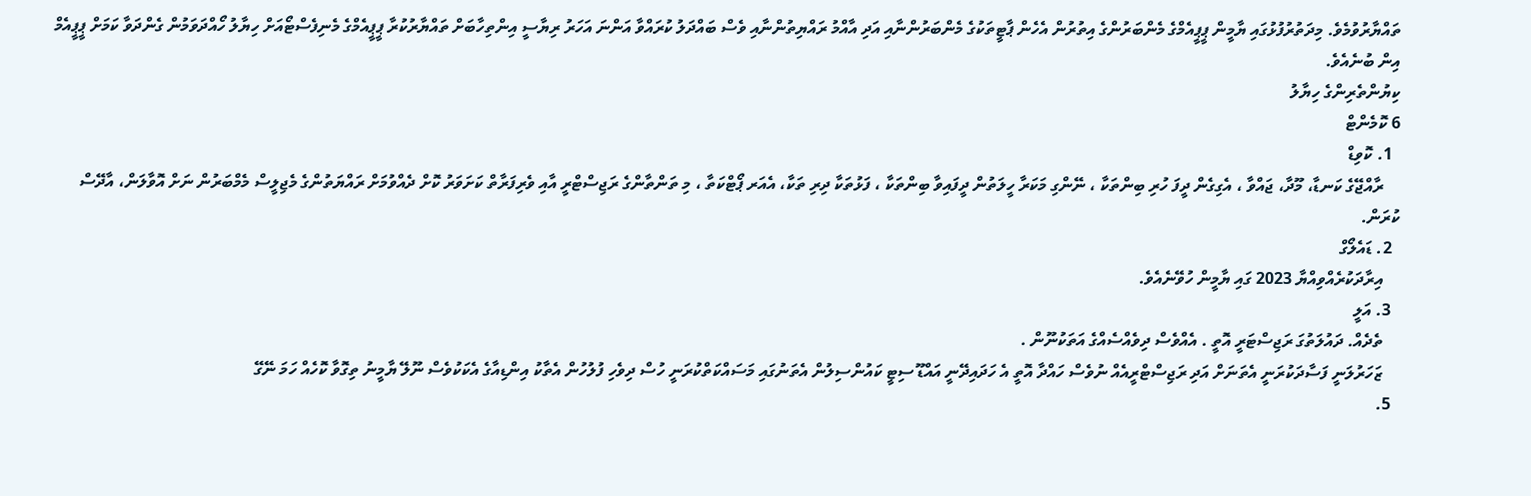ތައްޔާރުވުމެވެ. މިދަތުރުފުޅުގައި ޔާމީން ޕީޕީއެމްގެ މެންބަރުންގެ އިތުރުން އެހެން ޕާޓީތަކުގެ މެންބަރުންނާއި އަދި އާއްމު ރައްޔިތުންނާއި ވެސް ބައްދަލު ކުރައްވާ އަންނަ އަހަރު ރިޔާސީ އިންތިހާބަށް ތައްޔާރުކުރާ ޕީޕީއެމްގެ މެނިފެސްޓޯއަށް ހިޔާލު ހޯއްދަވަމުން ގެންދަވާ ކަމަށް ޕީޕީއެމް އިން ބުނެއެވެ.
ކިޔުންތެރިންގެ ހިޔާލު
6 ކޮމެންޓް
  1. ކޮވިޑް
    ރާއްޖޭގެ ކަނޑާ، މޫދާ، ޖައްވާ ، އެގިގެން ދީފަ ހުރި ބިންތަކާ ، ނޭންގި މަކަރާ ހީލަތުން ދީފައިވާ ބިންތަކާ ، ފަޅުތަކާ ދިރި ތަކާ، އެއަރ ޕޯޓްކަތާ ، މި ތަންތާންގެ ރަޖިސްޓްރީ އާއި ވެރިފަރާތް ކަށަވަރު ކޮށް ދެއްވުމަށް ރައްޔަތުންގެ މެޖިލީސް މެމްބަރުން ނަށް އޮވާލަން، އާދޭސް ކުރަން.
  2. ޑައެލޯގް
    އިރާދަކުރެއްވިއްޔާ 2023 ގައި ޔާމީން ހުވޭނެއެވެ.
  3. އަލީ
    ތެދެއް. ދައުލަތުގަ ރަޖިސްޓަރީ އޮތީ . އެއްވެސް ދިވެއްސެއްގެ އަތަކުނޫން .
    ޒަހަރުލަނީ ފަސާދަކުރަނީ އެތަނަށް އަދި ރަޖިސްޓްރީއެއް ނުވެސް ހައްދާ އޮތީ އެ ހަދައިދޭނީ އައްޑޫ ސިޓީ ކައުންސިލުން އެތަނުގައި މަސައްކަތްކުރަނީ ހުސް ދިވެހި ފުލުހުން އެތާކު އިންޑިއާގެ އެކަކުވެސް ނޫލޭ ޔާމީނު ތިގޮވާ ކޮހެއް ހަމަ ނޭގޭ
  5.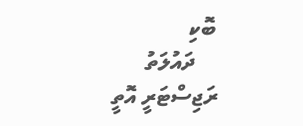ބޮކި
    ދައުލަތު ރަޖިސްޓަރީ އޮތީ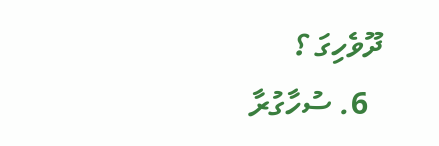ދޫވެހިގަ ؟
  6. ސުހާގުރާ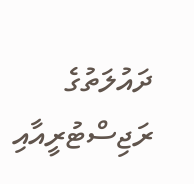ދައުލަތުގެ ރަޖިސްޓުރީއާއި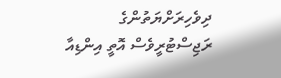ދިވެހިރަށްޔަތުންގެ ރަޖިސްޓުރީވެސް އޮތީ އިންޑިއާ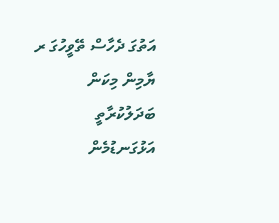އަތުގަ ދެހާސް ތޭވީހުގަ ރ ޔާމިން މިކަން ބަދަލުކުރާތީ އަޅުގަނޑުމެން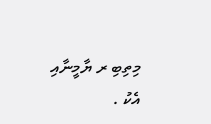މިތިބި ރ ޔާމީނާއި އެކު .